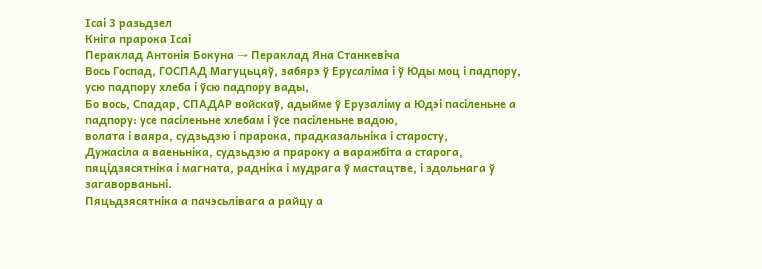Ісаі 3 разьдзел
Кніга прарока Ісаі
Пераклад Антонія Бокуна → Пераклад Яна Станкевіча
Вось Госпад, ГОСПАД Магуцьцяў, забярэ ў Ерусаліма і ў Юды моц і падпору, усю падпору хлеба і ўсю падпору вады,
Бо вось, Спадар, СПАДАР войскаў, адыйме ў Ерузаліму а Юдэі пасіленьне а падпору: усе пасіленьне хлебам і ўсе пасіленьне вадою,
волата і ваяра, судзьдзю і прарока, прадказальніка і старосту,
Дужасіла а ваеньніка, судзьдзю а прароку а варажбіта а старога,
пяцідзясятніка і магната, радніка і мудрага ў мастацтве, і здольнага ў загаворваньні.
Пяцьдзясятніка а пачэсьлівага а райцу а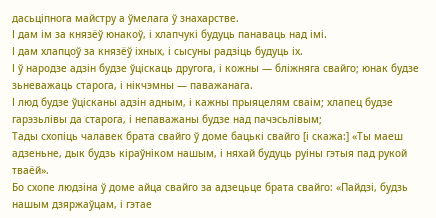дасьціпнога майстру а ўмелага ў знахарстве.
І дам ім за князёў юнакоў, і хлапчукі будуць панаваць над імі.
І дам хлапцоў за князёў іхных, і сысуны радзіць будуць іх.
І ў народзе адзін будзе ўціскаць другога, і кожны — бліжняга свайго; юнак будзе зьневажаць старога, і нікчэмны — паважанага.
І люд будзе ўцісканы адзін адным, і кажны прыяцелям сваім; хлапец будзе гарэзьлівы да старога, і непаважаны будзе над пачэсьлівым;
Тады схопіць чалавек брата свайго ў доме бацькі свайго [і скажа:] «Ты маеш адзеньне, дык будзь кіраўніком нашым, і няхай будуць руіны гэтыя пад рукой тваёй».
Бо схопе людзіна ў доме айца свайго за адзецьце брата свайго: «Пайдзі, будзь нашым дзяржаўцам, і гэтае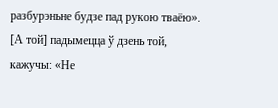разбурэньне будзе пад рукою тваёю».
[А той] падымецца ў дзень той, кажучы: «Не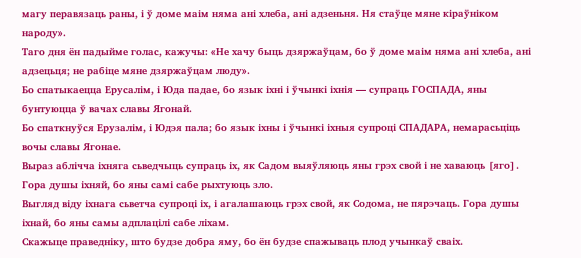магу перавязаць раны, і ў доме маім няма ані хлеба, ані адзеньня. Ня стаўце мяне кіраўніком народу».
Таго дня ён падыйме голас, кажучы: «Не хачу быць дзяржаўцам, бо ў доме маім няма ані хлеба, ані адзецьця; не рабіце мяне дзяржаўцам люду».
Бо спатыкаецца Ерусалім, і Юда падае, бо язык іхні і ўчынкі іхнія — супраць ГОСПАДА, яны бунтуюцца ў вачах славы Ягонай.
Бо спаткнуўся Ерузалім, і Юдэя пала; бо язык іхны і ўчынкі іхныя супроці СПАДАРА, немарасьціць вочы славы Ягонае.
Выраз аблічча іхняга сьведчыць супраць іх, як Садом выяўляюць яны грэх свой і не хаваюць [яго]. Гора душы іхняй, бо яны самі сабе рыхтуюць зло.
Выгляд віду іхнага сьветча супроці іх, і агалашаюць грэх свой, як Содома, не пярэчаць. Гора душы іхнай, бо яны самы адплацілі сабе ліхам.
Скажыце праведніку, што будзе добра яму, бо ён будзе спажываць плод учынкаў сваіх.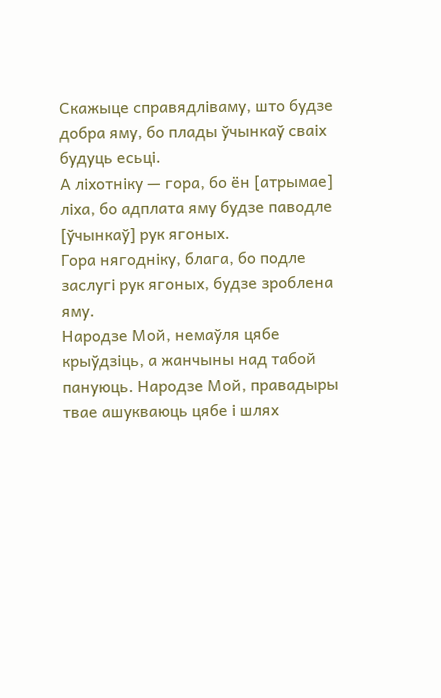Скажыце справядліваму, што будзе добра яму, бо плады ўчынкаў сваіх будуць есьці.
А ліхотніку — гора, бо ён [атрымае] ліха, бо адплата яму будзе паводле [ўчынкаў] рук ягоных.
Гора нягодніку, блага, бо подле заслугі рук ягоных, будзе зроблена яму.
Народзе Мой, немаўля цябе крыўдзіць, а жанчыны над табой пануюць. Народзе Мой, правадыры твае ашукваюць цябе і шлях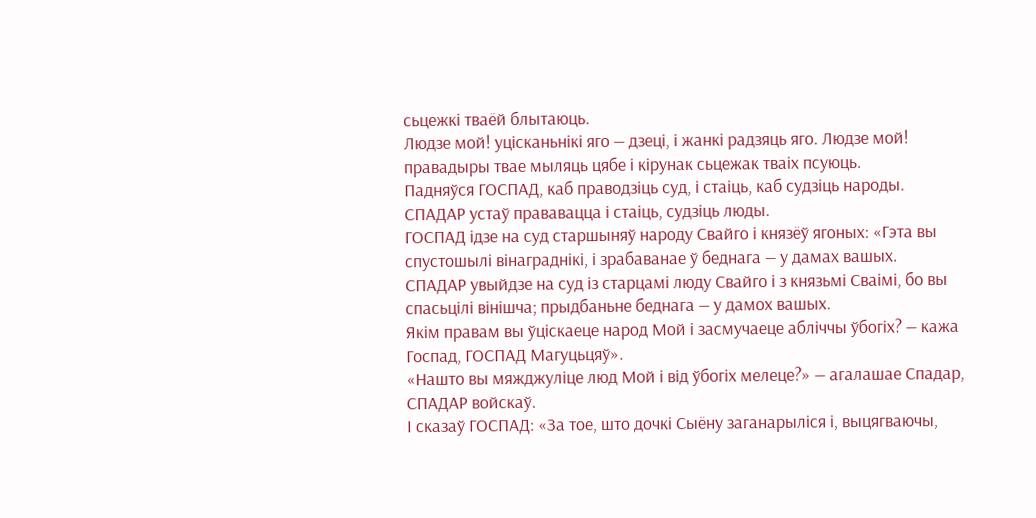сьцежкі тваёй блытаюць.
Людзе мой! уцісканьнікі яго — дзеці, і жанкі радзяць яго. Людзе мой! правадыры твае мыляць цябе і кірунак сьцежак тваіх псуюць.
Падняўся ГОСПАД, каб праводзіць суд, і стаіць, каб судзіць народы.
СПАДАР устаў прававацца і стаіць, судзіць люды.
ГОСПАД ідзе на суд старшыняў народу Свайго і князёў ягоных: «Гэта вы спустошылі вінаграднікі, і зрабаванае ў беднага — у дамах вашых.
СПАДАР увыйдзе на суд із старцамі люду Свайго і з князьмі Сваімі, бо вы спасьцілі вінішча; прыдбаньне беднага — у дамох вашых.
Якім правам вы ўціскаеце народ Мой і засмучаеце абліччы ўбогіх? — кажа Госпад, ГОСПАД Магуцьцяў».
«Нашто вы мяжджуліце люд Мой і від ўбогіх мелеце?» — агалашае Спадар, СПАДАР войскаў.
І сказаў ГОСПАД: «За тое, што дочкі Сыёну заганарыліся і, выцягваючы,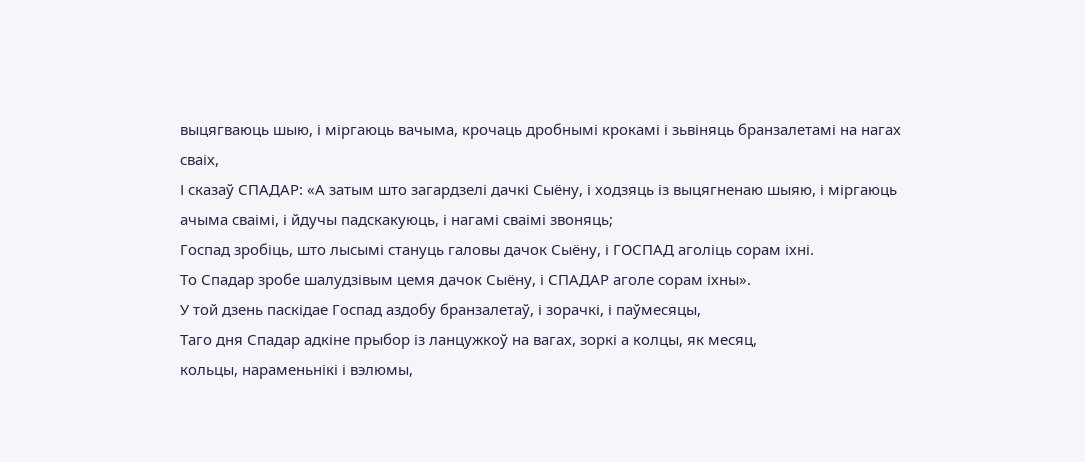выцягваюць шыю, і міргаюць вачыма, крочаць дробнымі крокамі і зьвіняць бранзалетамі на нагах сваіх,
І сказаў СПАДАР: «А затым што загардзелі дачкі Сыёну, і ходзяць із выцягненаю шыяю, і міргаюць ачыма сваімі, і йдучы падскакуюць, і нагамі сваімі звоняць;
Госпад зробіць, што лысымі стануць галовы дачок Сыёну, і ГОСПАД аголіць сорам іхні.
То Спадар зробе шалудзівым цемя дачок Сыёну, і СПАДАР аголе сорам іхны».
У той дзень паскідае Госпад аздобу бранзалетаў, і зорачкі, і паўмесяцы,
Таго дня Спадар адкіне прыбор із ланцужкоў на вагах, зоркі а колцы, як месяц,
кольцы, нараменьнікі і вэлюмы,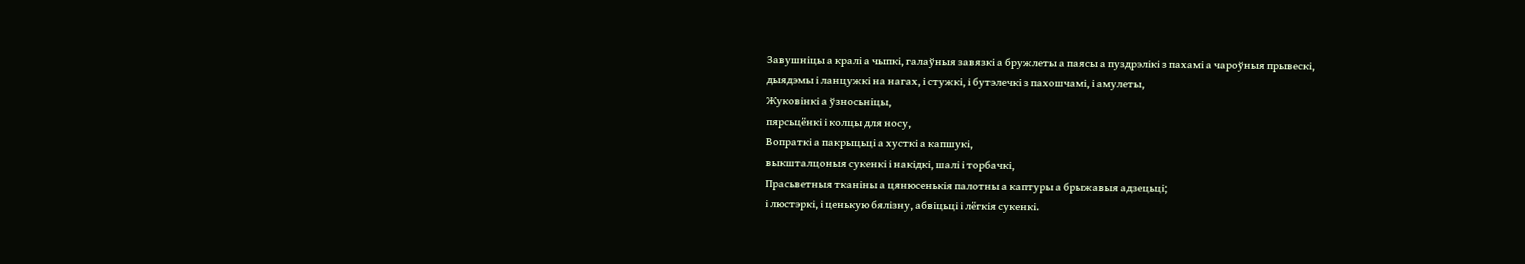Завушніцы а кралі а чыпкі, галаўныя завязкі а бружлеты а паясы а пуздрэлікі з пахамі а чароўныя прывескі,
дыядэмы і ланцужкі на нагах, і стужкі, і бутэлечкі з пахошчамі, і амулеты,
Жуковінкі а ўзносьніцы,
пярсьцёнкі і колцы для носу,
Вопраткі а пакрыцьці а хусткі а капшукі,
выкшталцоныя сукенкі і накідкі, шалі і торбачкі,
Прасьветныя тканіны а цянюсенькія палотны а каптуры а брыжавыя адзецьці;
і люстэркі, і ценькую бялізну, абвіцьці і лёгкія сукенкі.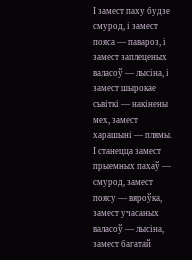І замест паху будзе смурод, і замест пояса — павароз, і замест заплеценых валасоў — лысіна, і замест шырокае сьвіткі — накінены мех, замест харашыні — плямы.
І станецца замест прыемных пахаў — смурод, замест поясу — вяроўка, замест учасаных валасоў — лысіна, замест багатай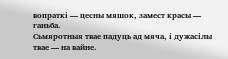вопраткі — цесны мяшок, замест красы — ганьба.
Сьмяротныя твае падуць ад мяча, і дужасілы твае — на вайне.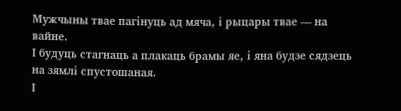Мужчыны твае пагінуць ад мяча, і рыцары твае — на вайне.
І будуць стагнаць а плакаць брамы яе, і яна будзе сядзець на зямлі спустошаная.
І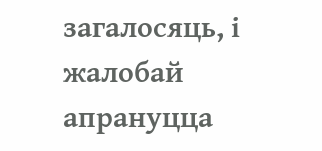загалосяць, і жалобай апрануцца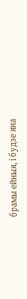брамы ейныя, і будзе яна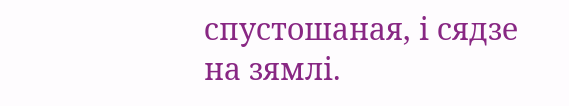спустошаная, і сядзе на зямлі.